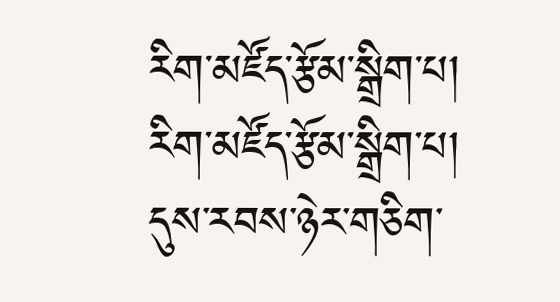རིག་མཛོད་རྩོམ་སྒྲིག་པ།
རིག་མཛོད་རྩོམ་སྒྲིག་པ།
དུས་རབས་ཉེར་གཅིག་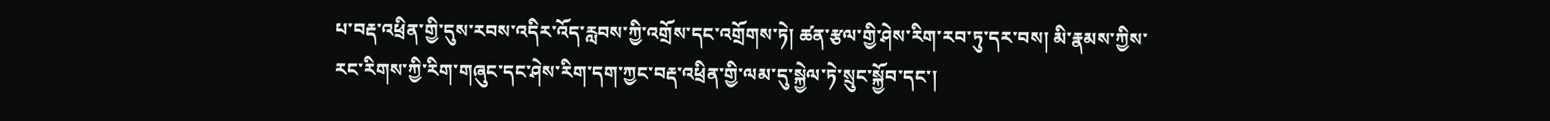པ་བརྡ་འཕྲིན་གྱི་དུས་རབས་འདིར་འོད་རླབས་ཀྱི་འགྲོས་དང་འགྲོགས་ཏེ། ཚན་རྩལ་གྱི་ཤེས་རིག་རབ་ཏུ་དར་བས། མི་རྣམས་ཀྱིས་རང་རིགས་ཀྱི་རིག་གཞུང་དང་ཤེས་རིག་དག་ཀྱང་བརྡ་འཕྲིན་གྱི་ལམ་དུ་སྐྱེལ་ཏེ་སྲུང་སྐྱོབ་དང་།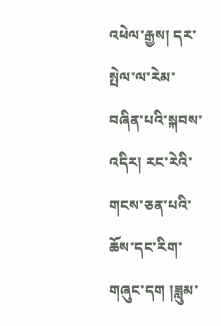འཕེལ་རྒྱས། དར་སྤེལ་ལ་རེམ་བཞིན་པའི་སྐབས་འདིར། རང་རེའི་གངས་ཅན་པའི་ཆོས་དང་རིག་གཞུང་དག །ཟླུམ་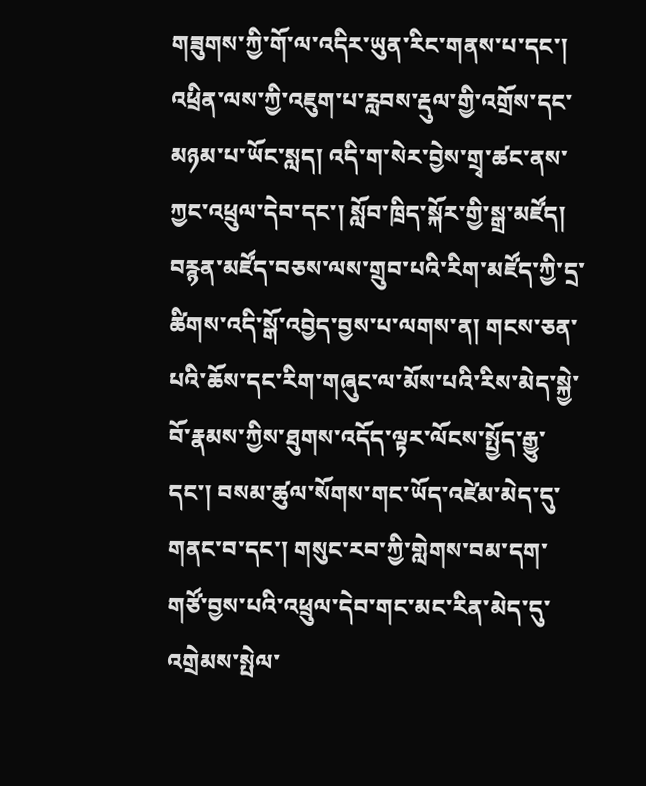གཟུགས་ཀྱི་གོ་ལ་འདིར་ཡུན་རིང་གནས་པ་དང་། འཕྲིན་ལས་ཀྱི་འཇུག་པ་རླབས་རྡུལ་གྱི་འགྲོས་དང་མཉམ་པ་ཡོང་སླད། འདི་ག་སེར་བྱེས་གྲྭ་ཚང་ནས་ཀྱང་འཕྲུལ་དེབ་དང་། སློབ་ཁྲིད་སྐོར་གྱི་སྒྲ་མཛོད། བརྙན་མཛོད་བཅས་ལས་གྲུབ་པའི་རིག་མཛོད་ཀྱི་དྲ་ཚིགས་འདི་སྒོ་འབྱེད་བྱས་པ་ལགས་ན། གངས་ཅན་པའི་ཆོས་དང་རིག་གཞུང་ལ་མོས་པའི་རིས་མེད་སྐྱེ་བོ་རྣམས་ཀྱིས་ཐུགས་འདོད་ལྟར་ལོངས་སྤྱོད་རྒྱུ་དང་། བསམ་ཚུལ་སོགས་གང་ཡོད་འཛེམ་མེད་དུ་གནང་བ་དང་། གསུང་རབ་ཀྱི་གླེགས་བམ་དག་གཙོ་བྱས་པའི་འཕྲུལ་དེབ་གང་མང་རིན་མེད་དུ་འགྲེམས་སྤེལ་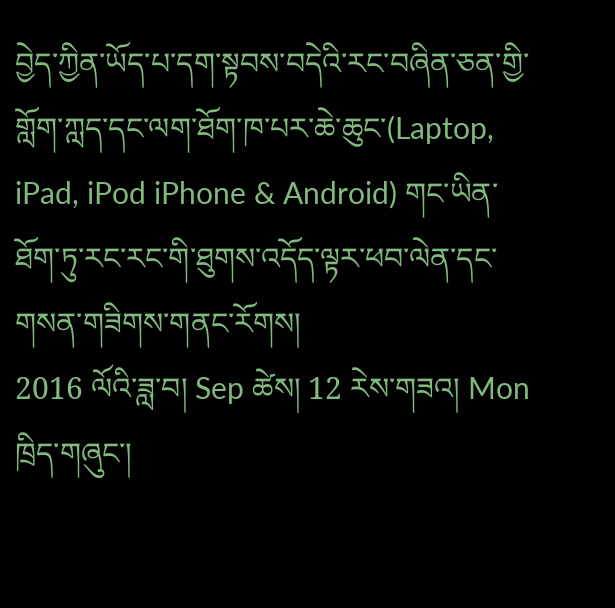བྱེད་ཀྱིན་ཡོད་པ་དག་སྟབས་བདེའི་རང་བཞིན་ཅན་གྱི་གློག་ཀླད་དང་ལག་ཐོག་ཁ་པར་ཆེ་ཆུང་(Laptop, iPad, iPod iPhone & Android) གང་ཡིན་ཐོག་ཏུ་རང་རང་གི་ཐུགས་འདོད་ལྟར་ཕབ་ལེན་དང་གསན་གཟིགས་གནང་རོགས།
2016 ལོའི་ཟླ་བ། Sep ཚེས། 12 རེས་གཟའ། Mon
ཁྲིད་གཞུང་།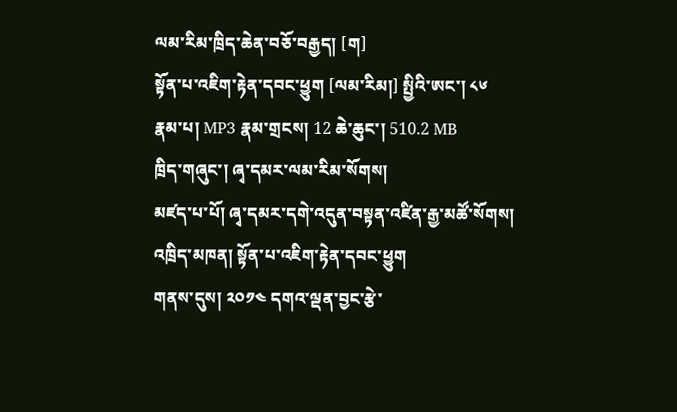ལམ་རིམ་ཁྲིད་ཆེན་བཅོ་བརྒྱད། [ག]
སྟོན་པ་འཇིག་རྟེན་དབང་ཕྱུག [ལམ་རིམ།] སྤྱིའི་ཨང་། ༨༦
རྣམ་པ། MP3 རྣམ་གྲངས། 12 ཆེ་ཆུང་། 510.2 MB
ཁྲིད་གཞུང་། ཞྭ་དམར་ལམ་རིམ་སོགས།
མཛད་པ་པོ། ཞྭ་དམར་དགེ་འདུན་བསྟན་འཛིན་རྒྱ་མཚོ་སོགས།
འཁྲིད་མཁན། སྟོན་པ་འཇིག་རྟེན་དབང་ཕྱུག
གནས་དུས། ༢༠༡༤ དགའ་ལྡན་བྱང་རྩེ་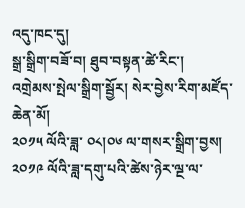འདུ་ཁང་དུ།
སྒྲ་སྒྲིག་བཟོ་བ། ཐུབ་བསྟན་ཚེ་རིང་།
འགྲེམས་སྤེལ་སྒྲིག་སྦྱོར། སེར་བྱེས་རིག་མཛོད་ཆེན་མོ།
༢༠༡༥ ལོའི་ཟླ་ ༠༨།༠༦ ལ་གསར་སྒྲིག་བྱས།
༢༠༡༩ ལོའི་ཟླ་དགུ་པའི་ཚེས་ཉེར་ལྔ་ལ་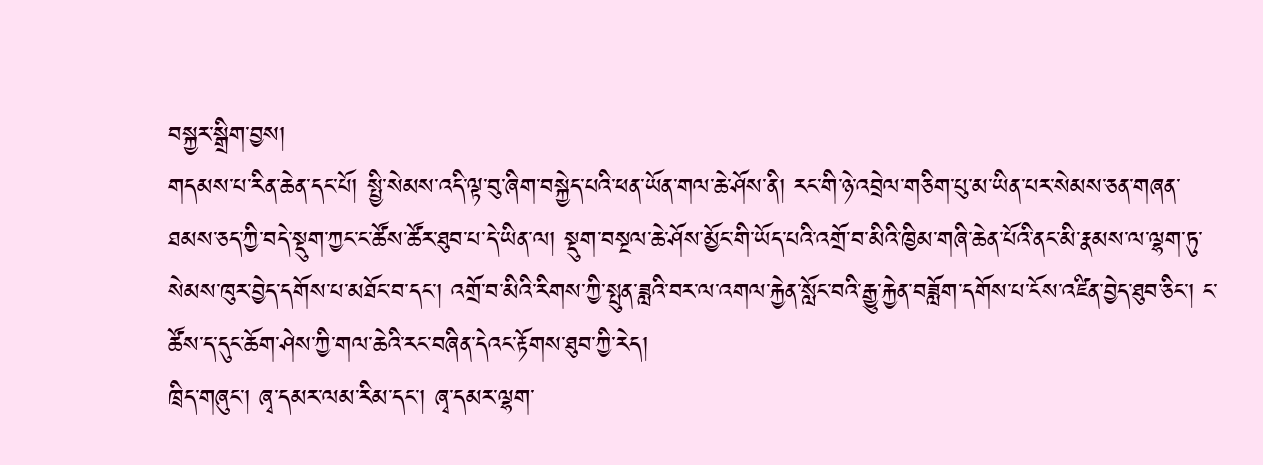བསྐྱར་སྒྲིག་བྱས།
གདམས་པ་རིན་ཆེན་དང་པོ། སྤྱི་སེམས་འདི་ལྟ་བུ་ཞིག་བསྐྱེད་པའི་ཕན་ཡོན་གལ་ཆེ་ཤོས་ནི། རང་གི་ཉེ་འབྲེལ་གཅིག་པུ་མ་ཡིན་པར་སེམས་ཅན་གཞན་ཐམས་ཅད་ཀྱི་བདེ་སྡུག་ཀྱང་ང་ཚོས་ཚོར་ཐུབ་པ་དེ་ཡིན་ལ། སྡུག་བསྔལ་ཆེ་ཤོས་མྱོང་གི་ཡོད་པའི་འགྲོ་བ་མིའི་ཁྱིམ་གཞི་ཆེན་པོའི་ནང་མི་རྣམས་ལ་ལྷག་ཏུ་སེམས་ཁུར་བྱེད་དགོས་པ་མཐོང་བ་དང་། འགྲོ་བ་མིའི་རིགས་ཀྱི་སྤུན་ཟླའི་བར་ལ་འགལ་རྐྱེན་སློང་བའི་རྒྱུ་རྐྱེན་བཟློག་དགོས་པ་ངོས་འཛིན་བྱེད་ཐུབ་ཅིང་། ང་ཚོས་ད་དུང་ཆོག་ཤེས་ཀྱི་གལ་ཆེའི་རང་བཞིན་དེའང་རྟོགས་ཐུབ་ཀྱི་རེད།
ཁྲིད་གཞུང་། ཞྭ་དམར་ལམ་རིམ་དང་། ཞྭ་དམར་ལྷག་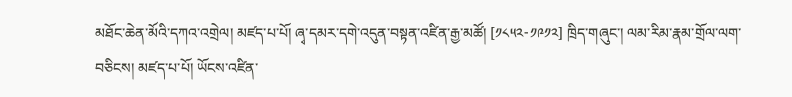མཐོང་ཆེན་མོའི་དཀའ་འགྲེལ། མཛད་པ་པོ། ཞྭ་དམར་དགེ་འདུན་བསྟན་འཛིན་རྒྱ་མཚོ། [༡༨༥༢-༡༩༡༢] ཁྲིད་གཞུང་། ལམ་རིམ་རྣམ་གྲོལ་ལག་བཅིངས། མཛད་པ་པོ། ཡོངས་འཛིན་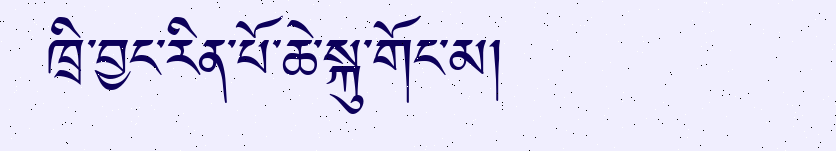ཁྲི་བྱང་རིན་པོ་ཆེ་སྐུ་གོང་མ།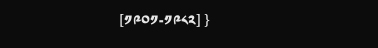[༡༩༠༡-༡༩༨༢] }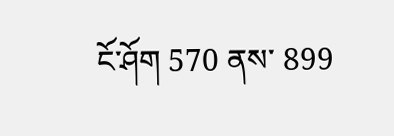ངོ་ཤོག 570 ནས་ 899